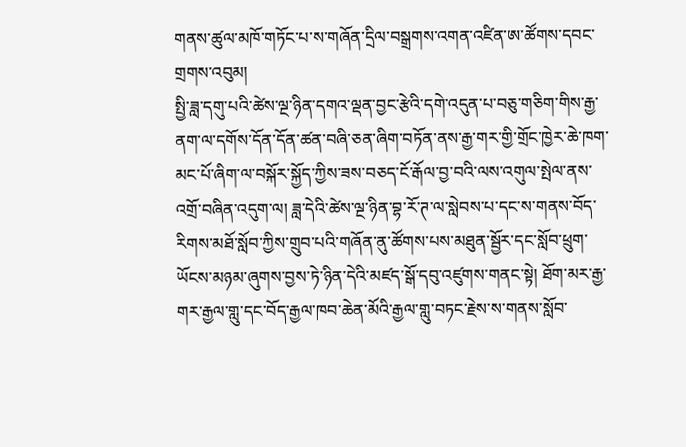གནས་ཚུལ་མཁོ་གཏོང་པ་ས་གཞོན་དྲིལ་བསྒྲགས་འགན་འཛིན་ཨ་ཚོགས་དབང་གྲགས་འབུམ།
སྤྱི་ཟླ་དགུ་པའི་ཚེས་ལྔ་ཉིན་དགའ་ལྡན་བྱང་རྩེའི་དགེ་འདུན་པ་བཅུ་གཅིག་གིས་རྒྱ་ནག་ལ་དགོས་དོན་དོན་ཚན་བཞི་ཅན་ཞིག་བཏོན་ནས་རྒྱ་གར་གྱི་གྲོང་ཁྱེར་ཆེ་ཁག་མང་པོ་ཞིག་ལ་བསྐོར་སྐྱོད་ཀྱིས་ཟས་བཅད་ངོ་རྒོལ་བྱ་བའི་ལས་འགུལ་སྤེལ་ནས་འགྲོ་བཞིན་འདུག་ལ། ཟླ་དེའི་ཚེས་ལྔ་ཉིན་བྷ་རོ་ཊ་ལ་སླེབས་པ་དང་ས་གནས་བོད་རིགས་མཐོ་སློབ་ཀྱིས་གྲུབ་པའི་གཞོན་ནུ་ཚོགས་པས་མཐུན་སྦྱོར་དང་སློབ་ཕྲུག་ཡོངས་མཉམ་ཞུགས་བྱས་ཏེ་ཉིན་དེའི་མཛད་སྒོ་དབུ་འཛུགས་གནང་སྟེ། ཐོག་མར་རྒྱ་གར་རྒྱལ་གླུ་དང་བོད་རྒྱལ་ཁབ་ཆེན་མོའི་རྒྱལ་གླུ་བཏང་རྗེས་ས་གནས་སློབ་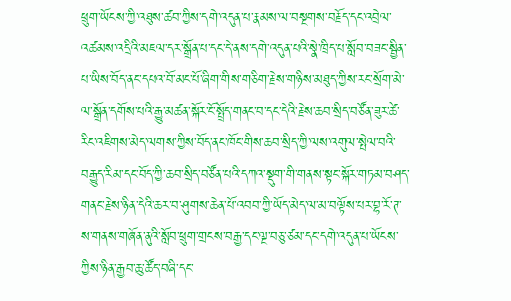ཕྲུག་ཡོངས་ཀྱི་འཐུས་ཚབ་ཀྱིས་དགེ་འདུན་པ་རྣམས་ལ་བསྔགས་བརྗོད་དང་འབྲེལ་འཚམས་འདྲིའི་མཇལ་དར་སྒྲོན་པ་དང་དེ་ནས་དགེ་འདུན་པའི་སྣེ་ཁྲིད་པ་སློབ་བཟང་སྦྱིན་པ་ཡིས་བོད་ནང་དཔའ་བོ་མང་པོ་ཞིག་གིས་གཅིག་རྗེས་གཉིས་མཐུད་ཀྱིས་རང་སྲོག་མེ་ལ་སྒྲོན་དགོས་པའི་རྒྱུ་མཚན་སྐོར་ངོ་སྤྲོད་གནང་བ་དང་དེའི་རྗེས་ཆབ་སྲིད་བཙོན་ཟུར་ཚེ་རིང་འཇིགས་མེད་ལགས་ཀྱིས་བོད་ནང་ཁོང་གིས་ཆབ་སྲིད་ཀྱི་ལས་འགུལ་སྤེལ་བའི་བརྒྱུད་རིམ་དང་བོད་ཀྱི་ཆབ་སྲིད་བཙོན་པའི་དཀའ་སྡུག་གི་གནས་སྟང་སྐོར་གཏམ་བཤད་གནང་རྗེས་ཉིན་དེའི་ཆར་བ་ཤུགས་ཆེན་པོ་འབབ་ཀྱི་ཡོད་མེད་ལ་མ་བལྟོས་པར་བྷ་རོ་ཊ་ས་གནས་གཞོན་ནུའི་སློབ་ཕྲུག་གྲངས་བརྒྱ་དང་ལྔ་བཅུ་ཙམ་དང་དགེ་འདུན་པ་ཡོངས་ཀྱིས་ཉིན་རྒྱབ་ཆུ་ཚོད་བཞི་དང་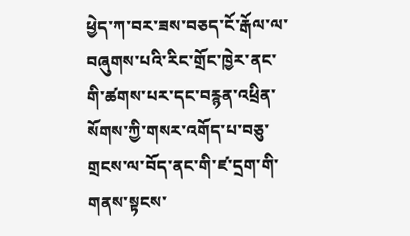ཕྱེད་ཀ་བར་ཟས་བཅད་ངོ་རྒོལ་ལ་བཞུགས་པའི་རིང་གྲོང་ཁྱེར་ནང་གི་ཚགས་པར་དང་བརྙན་འཕྲིན་སོགས་ཀྱི་གསར་འགོད་པ་བཅུ་གྲངས་ལ་བོད་ནང་གི་ཛ་དྲག་གི་གནས་སྟངས་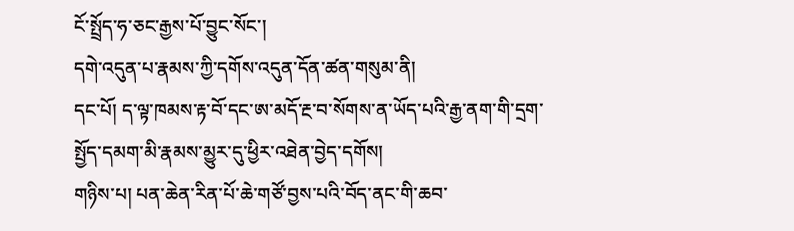ངོ་སྤྲོད་ཧ་ཅང་རྒྱས་པོ་བྱུང་སོང་།
དགེ་འདུན་པ་རྣམས་ཀྱི་དགོས་འདུན་དོན་ཚན་གསུམ་ནི།
དང་པོ། ད་ལྟ་ཁམས་རྟ་བོ་དང་ཨ་མདོ་རྔ་བ་སོགས་ན་ཡོད་པའི་རྒྱ་ནག་གི་དྲག་སྤྱོད་དམག་མི་རྣམས་མྱུར་དུ་ཕྱིར་འཐེན་བྱེད་དགོས།
གཉིས་པ། པན་ཆེན་རིན་པོ་ཆེ་གཙོ་བྱས་པའི་བོད་ནང་གི་ཆབ་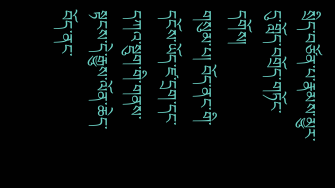སྲིད་བཙོན་པ་རྣམས་མྱུར་དུ་གློད་བགྲོད་གཏོང་དགོས།
གསུམ་པ། བོད་ནང་གི་དངོས་ཡོད་ཛ་དྲག་དང་དཀའ་སྡུག་གི་གནས་སྟངས་དེ་རྒྱུས་ལོན་ཆེད་བོད་ནང་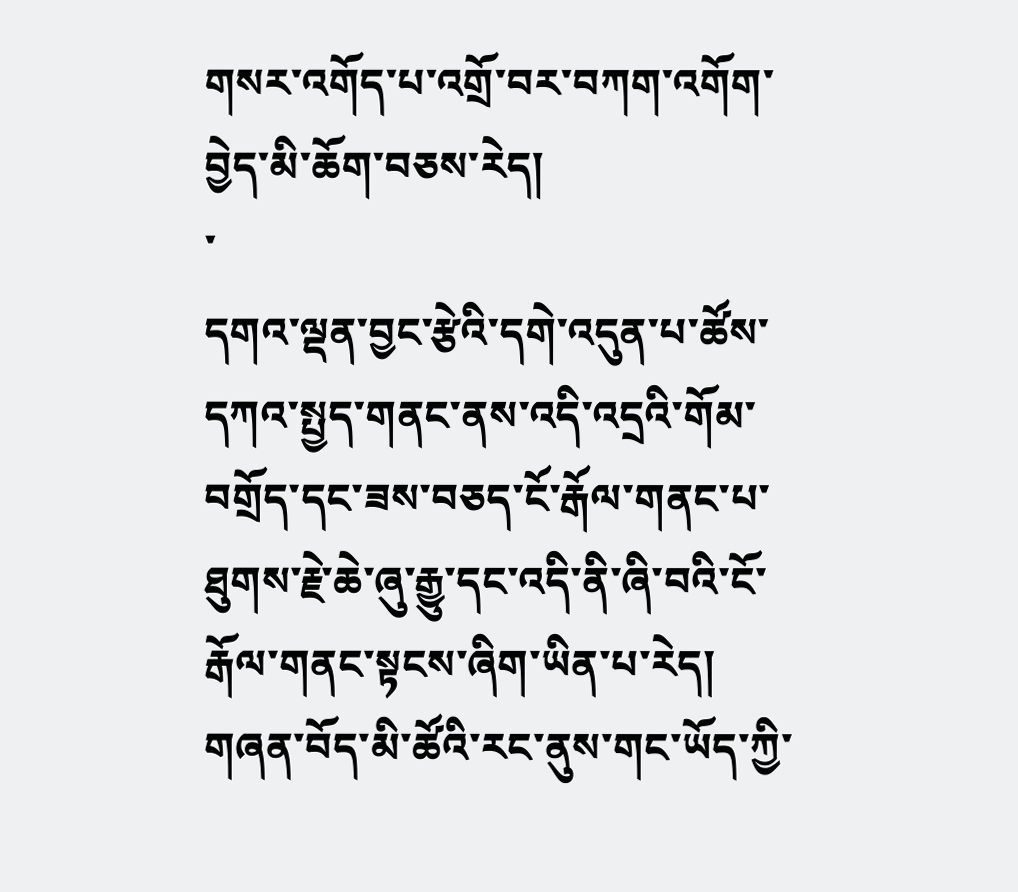གསར་འགོད་པ་འགྲོ་བར་བཀག་འགོག་བྱེད་མི་ཆོག་བཅས་རེད།
་
དགའ་ལྡན་བྱང་རྩེའི་དགེ་འདུན་པ་ཚོས་དཀའ་སྤྱད་གནང་ནས་འདི་འདྲའི་གོམ་བགྲོད་དང་ཟས་བཅད་ངོ་རྒོལ་གནང་པ་ཐུགས་རྗེ་ཆེ་ཞུ་རྒྱུ་དང་འདི་ནི་ཞི་བའི་ངོ་རྒོལ་གནང་སྟངས་ཞིག་ཡིན་པ་རེད། གཞན་བོད་མི་ཚོའི་རང་ནུས་གང་ཡོད་ཀྱི་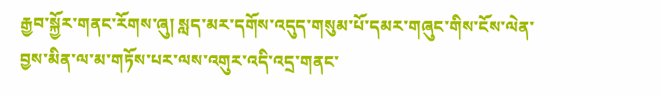རྒྱབ་སྐྱོར་གནང་རོགས་ཞུ། སླད་མར་དགོས་འདུད་གསུམ་པོ་དམར་གཞུང་གིས་ངོས་ལེན་བྱས་མིན་ལ་མ་གཏོས་པར་ལས་འགུར་འདི་འདྲ་གནང་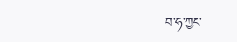བ་ཧ་ཀྱང་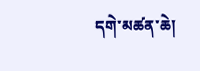དགེ་མཚན་ཆེ།